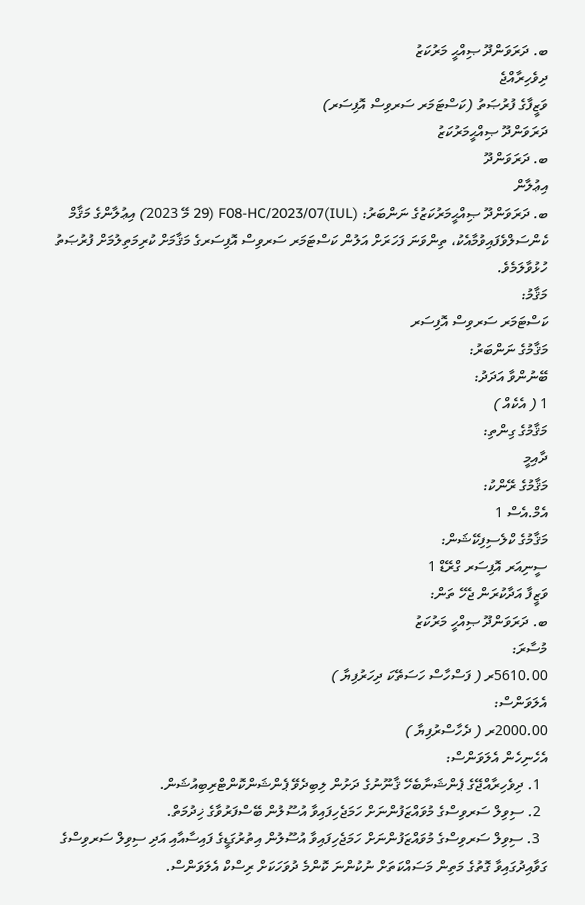ބ. ދަރަވަންދޫ ޞިއްޙީ މަރުކަޒު
ދިވެހިރާއްޖެ
ވަޒީފާގެ ފުރުޞަތު (ކަސްޓަމަރ ސަރވިސް އޮފިސަރ)
ދަރަވަންދޫ ޞިއްޙީމަރުކަޒު
ބ. ދަރަވަންދޫ
އިޢުލާން
ބ. ދަރަވަންދޫ ޞިއްޙީމަރުކަޒުގެ ނަންބަރު: (IUL)F08-HC/2023/07 (29 މޭ 2023) އިޢުލާންގެ މަޤާމް ކެންސަލްވެފައިވުމާއެކު، ތިންވަނަ ފަހަރަށް އަލުން ކަސްޓަމަރ ސަރވިސް އޮފިސަރގެ މަޤާމަށް ކުރިމަތިލުމަށް ފުރުޞަތު ހުޅުވާލަމެވެ.
މަޤާމު:
ކަސްޓަމަރ ސަރވިސް އޮފިސަރ
މަޤާމުގެ ނަންބަރު:
ބޭނުންވާ އަދަދު:
1 ( އެކެއް )
މަޤާމުގެ ގިންތި:
ދާއިމީ
މަޤާމުގެ ރޭންކު:
އެމް.އެސް 1
މަޤާމުގެ ކްލެސިފިކޭޝަން:
ސީނިއަރ އޮފިސަރ ގްރޭޑް 1
ވަޒީފާ އަދާކުރަން ޖެހޭ ތަން:
ބ. ދަރަވަންދޫ ޞިއްހީ މަރުކަޒު
މުސާރަ:
5610.00ރ ( ފަސްހާސް ހަސަތޭކަ ދިހަރުފިޔާ )
އެލަވަންސް:
2000.00ރ ( ދެހާސްރުފިޔާ )
އެހެނިހެން އެލަވަންސް:
  1. ދިވެހިރާއްޖޭގެ ޕެންޝަނާބެހޭ ޤާނޫނުގެ ދަށުން ލިބިދެވޭ ޕެންޝަންކޮންޓްރިބިއުޝަން.
  2. ސިވިލް ސަރވިސްގެ މުވައްޒަފުންނަށް ހަމަޖެހިފައިވާ އުސޫލުން ބޭސްފަރުވާގެ ޚިދުމަތް.
  3. ސިވިލް ސަރވިސްގެ މުވައްޒަފުންނަށް ހަމަޖެހިފައިވާ އުސޫލުން އިތުރުގަޑީގެ ފައިސާއާއި އަދި ސިވިލް ސަރވިސްގެ ގަވާއިދުގައިވާ ގޮތުގެ މަތިން މަސައްކަތަށް ނުކުންނަ ކޮންމެ ދުވަހަކަށް ރިސްކް އެލަވަންސް.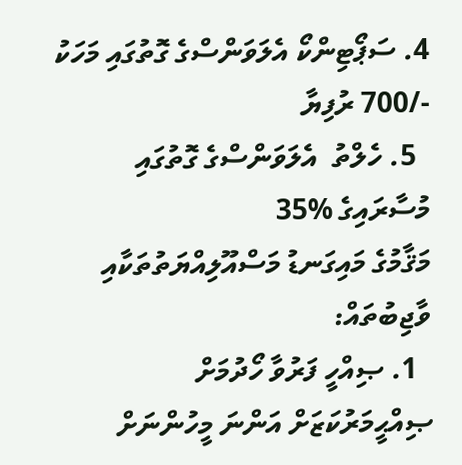4. ސަޕޯޓިންކޯ އެލަވަންސްގެ ގޮތުގައި މަހަކު -/700 ރުފިޔާ
  5. ހެލްތު  އެލަވަންސްގެ ގޮތުގައި މުސާރައިގެ %35
މަޤާމުގެ މައިގަނޑު މަސްއޫލިއްޔަތުތަކާއި ވާޖިބުތައް:
  1. ޞިއްހީ ފަރުވާ ހޯދުމަށް ޞިއްޙީމަރުކަޒަށް އަންނަ މީހުންނަށް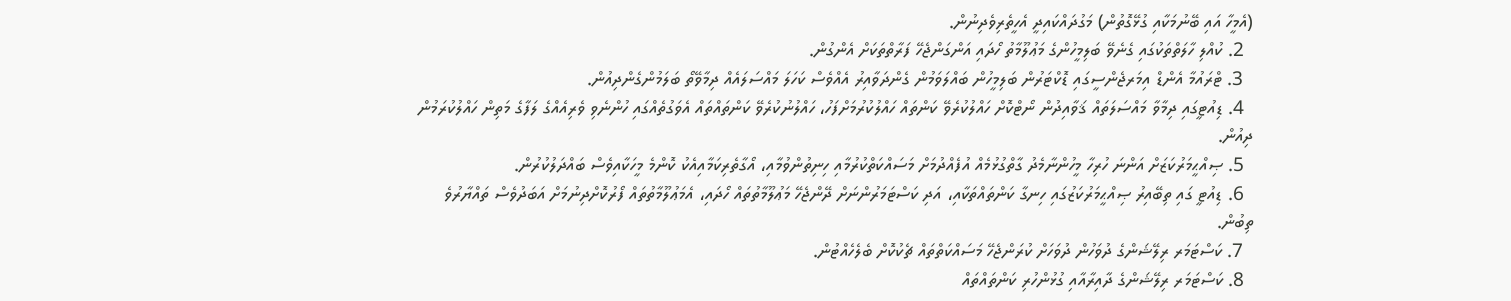(އެމީހާ އައި ބޭނުމަކާއި ގުޅޭގޮތުން) މަގުދައްކައިދީ އެހީތެރިވެދިނުން.
  2. ކުއްލި ހާލަތްތަކުގައި ގެނެވޭ ބަލިމީހުންގެ މަޢުލޫމާތު ހޯދައި އަންގަންޖެހޭ ފަރާތްތަކަށް އެންގުން.
  3. ޓްރައުމާ އެންޑް އިމަރޖެންސީގައި ޑޮކްޓަރުން ބަލިމީހުން ބައްލަވަމުން ގެންދަވާއިރު އެއްވެސް ކަހަލަ މައްސަލައެއް ދިމާވޭތޯ ބަލަމުންގެންދިއުން.
  4. ޑިއުޓީގައި ދިމާވާ މައްސަލަތައް ޤަވާއިދުން ނޯޓްކޮށް ހައްލުކުރެވޭ ކަންތައް ހައްލުކުރުމަށްފަހު، ހައްލުނުކުރެވޭ ކަންތައްތައް އެވަގުތެއްގައި ހުންނެވި ވެރިއެއްގެ ލަފާގެ މަތިން ހައްލުކުރަމުން ދިއުން.
  5. ޞިއްޙީމަރުކަޒަށް އަންނަ ހުރިހާ މީހުންނާމެދު ގާތްގުޅުމެއް އުފެއްދުމަށް މަސައްކަތްކުރުމާއި ހިނިތުންވުމާއި، އޯގާތެރިކަމާއިއެކު ކޮންމެ މީހަކާއިވެސް ބައްދަލުކުރުން.
  6. ޑިއުޓީ ގައި ތިބޭއިރު ޞިއްޙީމަރުކަޒުގައި ހިނގާ ކަންތައްތަކާއި، އަދި ކަސްޓަމަރުންނަށް ދޭންޖެހޭ މަޢުލޫމާތުތައް ހޯދައި، އެމަޢުލޫމާތުތައް ފޯރުކޮށްދިނުމަށް އަބަދުވެސް ތައްޔާރުވެ ތިބުން.
  7. ކަސްޓަމަރ ރިލޭޝަންގެ ދުވަހުން ދުވަހަށް ކުރަންޖެހޭ މަސައްކަތްތައް ޗެކުކޮށް ބެލެހެއްޓުން.
  8. ކަސްޓަމަރ ރިލޭޝަންގެ ދާއިރާއާއި ގުޅުންހުރި ކަންތައްތައް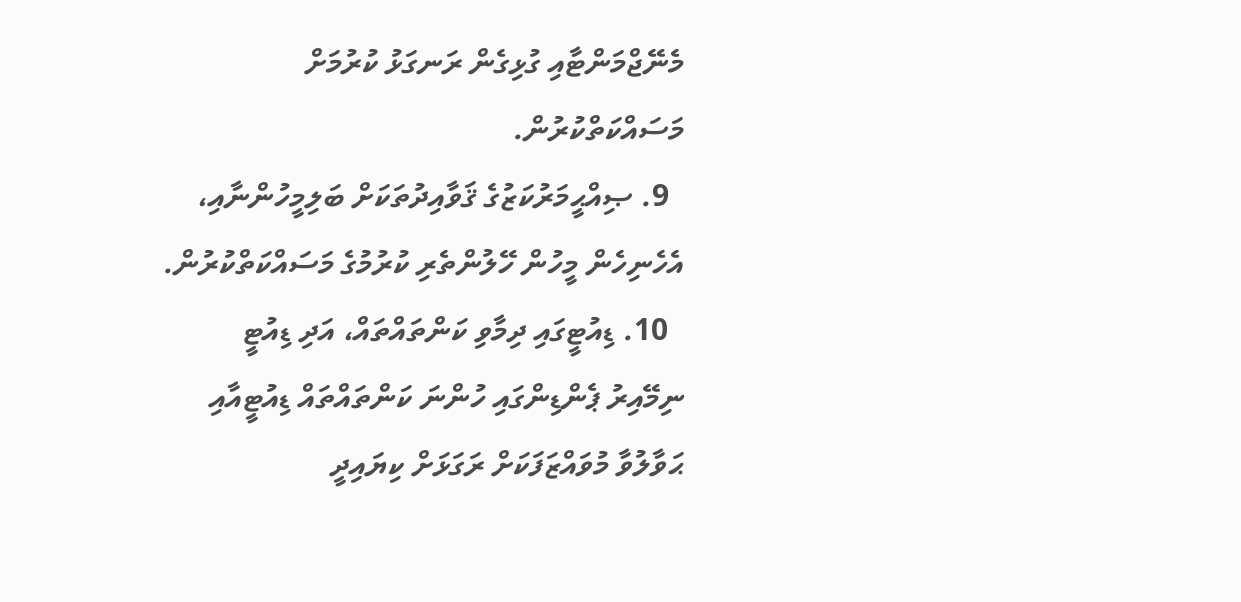މެނޭޖްމަންޓާއި ގުޅިގެން ރަނގަޅު ކުރުމަށް މަސައްކަތްކުރުން.
  9. ޞިއްޙީމަރުކަޒުގެ ޤަވާއިދުތަކަށް ބަލިމީހުންނާއި، އެހެނިހެން މީހުން ހޭލުންތެރި ކުރުމުގެ މަސައްކަތްކުރުން.
  10. ޑިއުޓީގައި ދިމާވި ކަންތައްތައް، އަދި ޑިއުޓީ ނިމޭއިރު ޕެންޑިންގައި ހުންނަ ކަންތައްތައް ޑިއުޓީއާއި ޙަވާލުވާ މުވައްޒަފަކަށް ރަގަޅަށް ކިޔައިދީ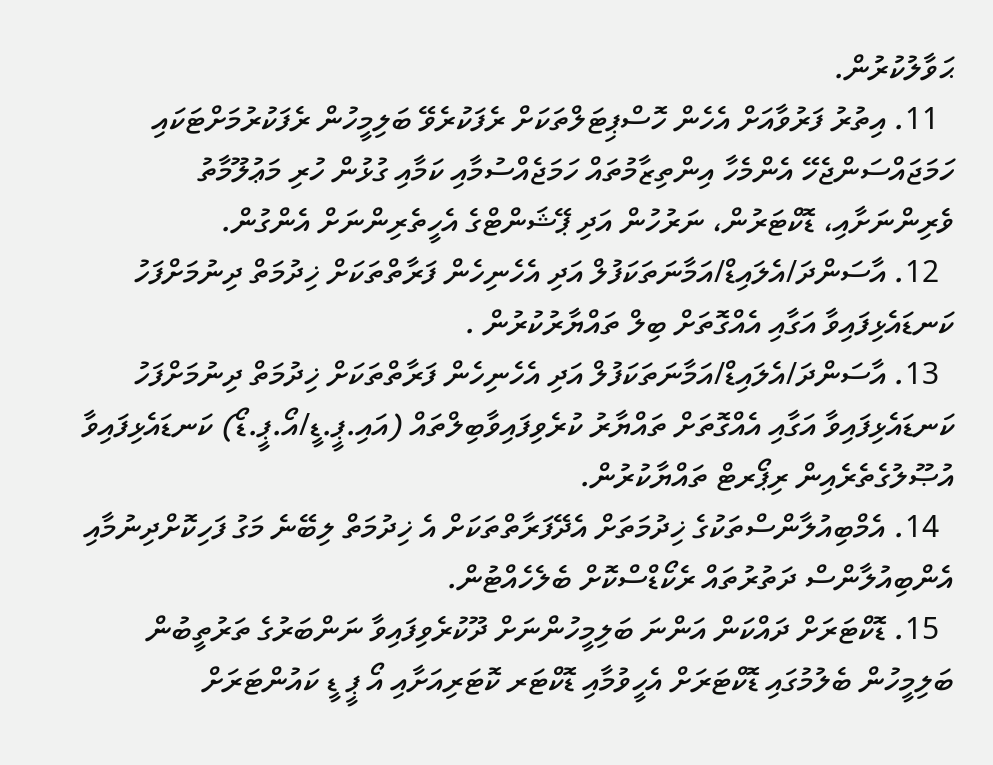ޙަވާލުކުރުން.
  11. އިތުރު ފަރުވާއަށް އެހެން ހޮސްޕިޓަލްތަކަށް ރެފަކުރެވޭ ބަލިމީހުން ރެފަކުރުމަށްޓަކައި ހަމަޖައްސަންޖެހޭ އެންމެހާ އިންތިޒާމުތައް ހަމަޖެއްސުމާއި ކަމާއި ގުޅުން ހުރި މަޢުލޫމާތު ވެރިންނަށާއި، ޑޮކްޓަރުން، ނަރުހުން އަދި ޕޭޝަންޓްގެ އެހީތެރިންނަށް އެންގުން.
  12. އާސަންދަ/އެލައިޑް/އަމާނަތަކަފުލް އަދި އެހެނިހެން ފަރާތްތަކަށް ޚިދުމަތް ދިނުމަށްފަހު ކަނޑައެޅިފައިވާ އަގާއި އެއްގޮތަށް ބިލް ތައްޔާރުކުރުން .
  13. އާސަންދަ/އެލައިޑް/އަމާނަތަކަފުލް އަދި އެހެނިހެން ފަރާތްތަކަށް ޚިދުމަތް ދިނުމަށްފަހު ކަނޑައެޅިފައިވާ އަގާއި އެއްގޮތަށް ތައްޔާރު ކުރެވިފައިވާބިލްތައް (އައި.ޕީ.ޑީ/އޯ.ޕީ.ޑޯ) ކަނޑައެޅިފައިވާ އުޞޫލުގެތެރެއިން ރިޕޯރޓް ތައްޔާކުރުން.
  14. އެމްބިއުލާންސްތަކުގެ ޚިދުމަތަށް އެދޭފަރާތްތަކަށް އެ ޚިދުމަތް ލިބޭނެ މަގު ފަހިކޮށްދިނުމާއި އެންބިއުލާންސް ދަތުރުތައް ރެކޯޑްސްކޮށް ބެލެހެއްޓުން.
  15. ޑޮކްޓަރަށް ދައްކަން އަންނަ ބަލިމީހުންނަށް ދޫކުރެވިފައިވާ ނަންބަރުގެ ތަރުތީބުން ބަލިމީހުން ބެލުމުގައި ޑޮކްޓަރަށް އެހީވުމާއި ޑޮކްޓަރ ކޮޓަރިއަށާއި އޯ ޕީ ޑީ ކައުންޓަރަށް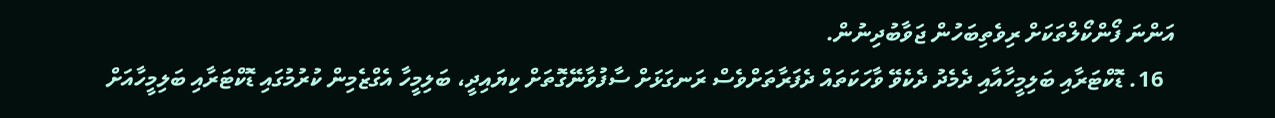އަންނަ ފޯންކޯލްތަކަށް ރިވެތިބަހުން ޖަވާބުދިނުން.
  16. ޑޮކްޓަރާއި ބަލިމީހާއާއި ދެމެދު ދެކެވޭ ވާހަކަތައް ދެފަރާތަށްވެސް ރަނގަޅަށް ސާފުވާނޭގޮތަށް ކިޔައިދީ، ބަލިމީހާ އެގްޒެމިން ކުރުމުގައި ޑޮކްޓަރާއި ބަލިމީހާއަށް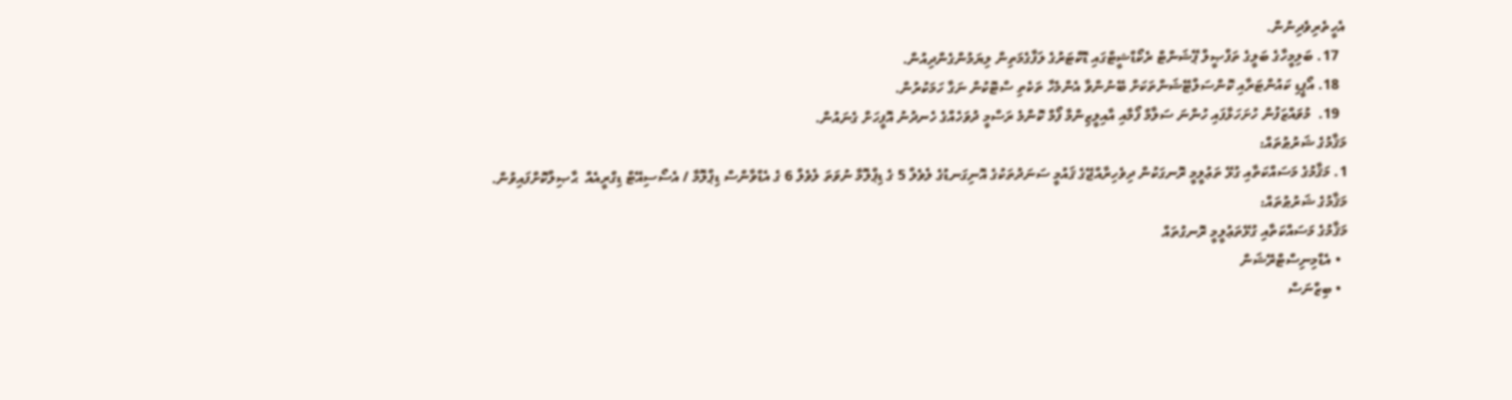އެހީތެރިވެދިނުން.
  17. ބަލިމީހާގެ ބަލީގެ ތަފްޞީލް ޕޭޝަންޓް ރެކޯޑްޝީޓްގައި ޑޮކްޓަރުގެ ލަފާގެމަތިން ލިޔަމުންގެންދިއުން.
  18. އޯޕީޑި ކައުންޓަރާއި ކޮންސަލްޓޭޝަންތަކަށް ބޭނުންވާ އެންމެހާ ތަކެތި ސްޓޮކުން ނަގާ ހަމަކުރުން.
  19.  މުވައްޒަފުން ހުށަހަޅާފައި ހުންނަ ސަލާމް ފޯމާއި އާއިލީޒިންމާ ފޯމް ކޮންމެ ރަސްމީ ދުވަހެއްގެ ހެނދުނު އޮފީހަށް ގެނައުން.
މަޤާމުގެ ޝަރުޠުތައް:
1. މަޤާމުގެ މަސައްކަތާއި ގުޅޭ ތަޢުލީމީ ރޮނގަކުން ދިވެހިރާއްޖޭގެ ޤައުމީ ސަނަދުތަކުގެ އޮނިގަނޑުގެ ލެވެލް 5 ގެ ޑިޕްލޮމާ ނުވަތަ ލެވެލް 6 ގެ އެޑްވާންސް ޑިޕްލޮމާ / އެސޯސިއޭޓް ޑިގްރީއެއް  ޙާޞިލްކޮށްފައިވުން.
މަޤާމުގެ ޝަރުޠުތައް:
މަޤާމުގެ މަސައްކަތާއި ގުޅޭތަޢުލީމީ ރޮނގުތައް
  • އެޑްމިނިސްޓްރޭޝަން
  • ބިޒްނަސް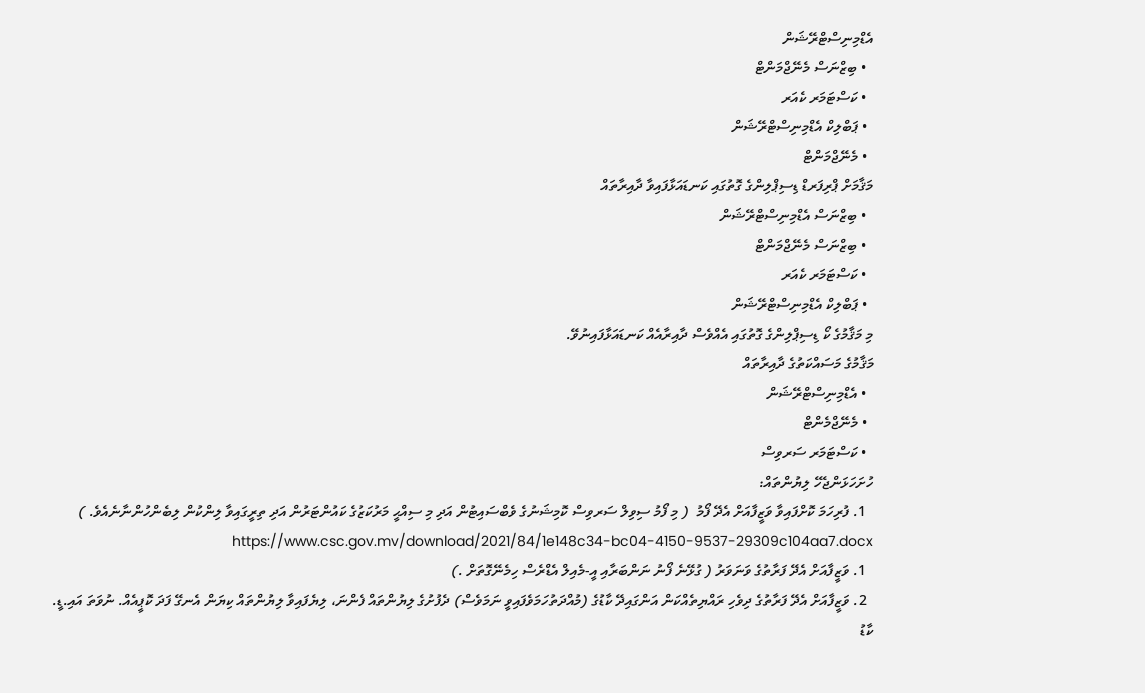އެޑްމިނިސްޓްރޭޝަން
  • ބިޒްނަސް މެނޭޖްމަންޓް
  • ކަސްޓަމަރ ކެއަރ
  • ޕަބްލިކް އެޑްމިނިސްޓްރޭޝަން
  • މެނޭޖްމަންޓް
މަޤާމަށް ޕްރިފަރޑް ޑިސިޕްލިންގެ ގޮތުގައި ކަނޑައަޅާފައިވާ ދާއިރާތައް
  • ބިޒްނަސް އެޑްމިނިސްޓްރޭޝަން
  • ބިޒްނަސް މެނޭޖްމަންޓް
  • ކަސްޓަމަރ ކެއަރ
  • ޕަބްލިކް އެޑްމިނިސްޓްރޭޝަން
މި މަޤާމުގެ ކޯ ޑިސިޕްލިންގެ ގޮތުގައި އެއްވެސް ދާއިރާއެއް ކަނޑައަޅާފައިނުވޭ.
މަޤާމުގެ މަސައްކަތުގެ ދާއިރާތައް
  • އެޑްމިނިސްޓްރޭޝަން
  • މެނޭޖްމެންޓް
  • ކަސްޓަމަރ ސަރވިސް
ހުށަހަޅަންޖެހޭ ލިޔުންތައް:
  1. ފުރިހަމަ ކޮށްފައިވާ ވަޒީފާއަށް އެދޭ ފޯމު  ( މި ފޯމު ސިވިލް ސަރވިސް ކޮމިޝަނުގެ ވެބްސައިޓުން އަދި މި ސިއްޙީ މަރުކަޒުގެ ކައުންޓަރުން އަދި ތިރީގައިވާ ލިންކުން ލިބެންހުންނާނެއެވެ. ) https://www.csc.gov.mv/download/2021/84/1e148c34-bc04-4150-9537-29309c104aa7.docx
  1. ވަޒީފާއަށް އެދޭ ފަރާތުގެ ވަނަވަރު ( ގުޅޭނެ ފޯނު ނަންބަރާއި އީ-މެއިލް އެޑްރެސް ހިމެނޭގޮތަށް .)
  2. ވަޒީފާއަށް އެދޭ ފަރާތުގެ ދިވެހި ރައްޔިތެއްކަން އަންގައިދޭ ކާޑުގެ (މުއްދަތުހަމަވެފައިވީ ނަމަވެސް) ދެފުށުގެ ލިޔުންތައް ފެންނަ، ލިޔެފައިވާ ލިޔުންތައް ކިޔަން އެނގޭ ފަދަ ކޮޕީއެއް. ނުވަތަ އައި.ޑީ. ކާޑު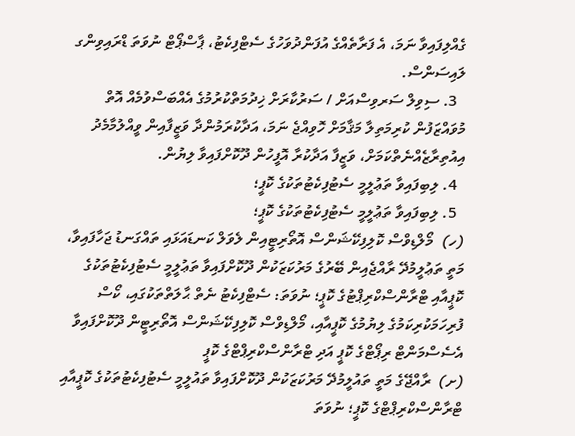ގެއްލިފައިވާ ނަމަ، އެ ފަރާތެއްގެ އުފަންދުވަހުގެ ސެޓްފިކެޓު، ޕާސްޕޯޓް ނުވަތަ ޑްރައިވިންގ ލައިސަންސް.
  3. ސިވިލް ސަރވިސްއަށް / ސަރުކާރަށް ޚިދުމަތްކުރުމުގެ އެއްބަސްވުމެއް އޮތް މުވައްޒަފުން ކުރިމަތިލާ މަޤާމަށް ހޮވިއްޖެ ނަމަ، އަދާކުރަމުންދާ ވަޒީފާއިން ވީއްލުމާމެދު އިއުތިރާޒެއްނެތްކަމަށް، ވަޒީފާ އަދާކުރާ އޮފީހުން ދޫކޮށްފައިވާ ލިޔުން.
  4. ލިބިފައިވާ ތަޢުލީމީ ސެޓުފިކެޓުތަކުގެ ކޮޕީ؛
  5. ލިބިފައިވާ ތަޢުލީމީ ސެޓުފިކެޓުތަކުގެ ކޮޕީ؛
(ހ)  މޯލްޑިވްސް ކޮލިފިކޭޝަންސް އޮތޯރިޓީއިން ލެވަލް ކަނޑައަޅައި ތައްގަނޑު ޖަހާފައިވާ، މަތީ ތަޢުލީމުދޭ ރާއްޖެއިން ބޭރުގެ މަރުކަޒަކުން ދޫކޮށްފައިވާ ތަޢުލީމީ ސެޓުފިކެޓުތަކުގެ ކޮޕީއާއި ޓްރާންސްކްރިޕްޓުގެ ކޮޕީ؛ ނުވަތަ: ސެޓްފިކެޓު ނެތް ޙާލަތްތަކުގައި، ކޯސް ފުރިހަމަކުރިކަމުގެ ލިޔުމުގެ ކޮޕީއާއި، މޯލްޑިވްސް ކޮލިފިކޭޝަންސް އޮތޯރިޓީން ދޫކޮށްފައިވާ އެސެސްމަންޓް ރިޕޯޓްގެ ކޮޕީ އަދި ޓްރާންސްކްރިޕްޓްގެ ކޮޕީ
(ށ)  ރާއްޖޭގެ މަތީ ތައުލީމުދޭ މަރުކަޒަކުން ދޫކޮށްފައިވާ ތައުލީމީ ސެޓުފިކެޓުތަކުގެ ކޮޕީއާއި ޓްރާންސްކްރިޕްޓްގެ ކޮޕީ؛ ނުވަތަ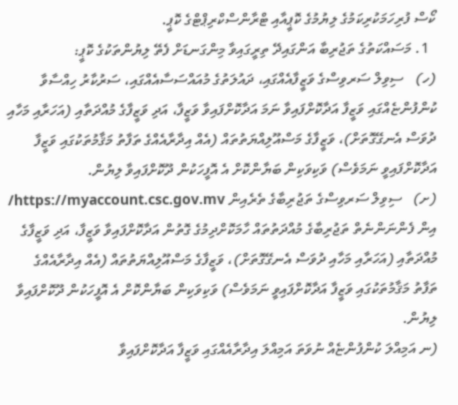ކޯސް ފުރިހަމަކުރިކަމުގެ ލިޔުމުގެ ކޮޕީއާއި ޓްރާންސްކްރިޕްޓްގެ ކޮޕީ.
  1. މަސައްކަތުގެ ތަޖުރިބާ އަންގައިދޭ ތިރީގައިވާ މިންގަނޑަށް ފެތޭ ލިޔުންތަކުގެ ކޮޕީ:
(ހ)   ސިވިލް ސަރވިސްގެ ވަޒީފާއެއްގައި، ދައުލަތުގެ މުއައްސަސާއެއްގައި، ސަރުކާރު ހިއްސާވާ ކުންފުންޏެއްގައި ވަޒީފާ އަދާކޮށްފައިވާ ނަމަ އަދާކޮށްފައިވާ ވަޒީފާ، އަދި ވަޒީފާގެ މުއްދަތާއި (އަހަރާއި މަހާއި ދުވަސް އެނގޭގޮތަށް)، ވަޒީފާގެ މަސްއޫލިއްޔަތުތައް (އެއް އިދާރާއެއްގެ ތަފާތު މަޤާމުތަކުގައި ވަޒީފާ އަދާކޮށްފައިވީ ނަމަވެސް) ވަކިވަކިން ބަޔާންކޮށް އެ އޮފީހަކުން ދޫކޮށްފައިވާ ލިޔުން.
(ށ)   ސިވިލް ސަރވިސްގެ ތަޖުރިބާގެ ތެރެއިން https://myaccount.csc.gov.mv/ އިން ފެންނަންނެތް ތަޖުރިބާގެ މުއްދަތުތައް ހާމަކޮށްދިމުގެ ގޮތުން އަދާކޮށްފައިވާ ވަޒީފާ، އަދި ވަޒީފާގެ މުއްދަތާއި (އަހަރާއި މަހާއި ދުވަސް އެނގޭގޮތަށް)، ވަޒީފާގެ މަސްއޫލިއްޔަތުތައް (އެއް އިދާރާއެއްގެ ތަފާތު މަޤާމުތަކުގައި ވަޒީފާ އަދާކޮށްފައިވީ ނަމަވެސް) ވަކިވަކިން ބަޔާންކޮށް އެ އޮފީހަކުން ދޫކޮށްފައިވާ ލިޔުން.
(ނ އަމިއްލަ ކުންފުންޏެއް ނުވަތަ އަމިއްލަ އިދާރާއެއްގައި ވަޒީފާ އަދާކޮށްފައިވާ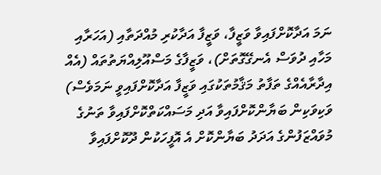ނަމަ އަދާކޮށްފައިވާ ވަޒީފާ، ވަޒީފާ އަދާކުރި މުއްދަތާއި (އަހަރާއި މަހާއި ދުވަސް އެނގޭގޮތަށް)، ވަޒީފާގެ މަސްއޫލިއްޔަތުތައް (އެއް އިދާރާއެއްގެ ތަފާތު މަޤާމުތަކުގައި ވަޒީފާ އަދާކޮށްފައިވީ ނަމަވެސް) ވަކިވަކިން ބަޔާންކޮށްފައިވާ އަދި މަސައްކަތްކޮށްފައިވާ ތަނުގެ މުވައްޒަފުންގެ އަދަދު ބަޔާންކޮށް އެ އޮފީހަކުން ދޫކޮށްފައިވާ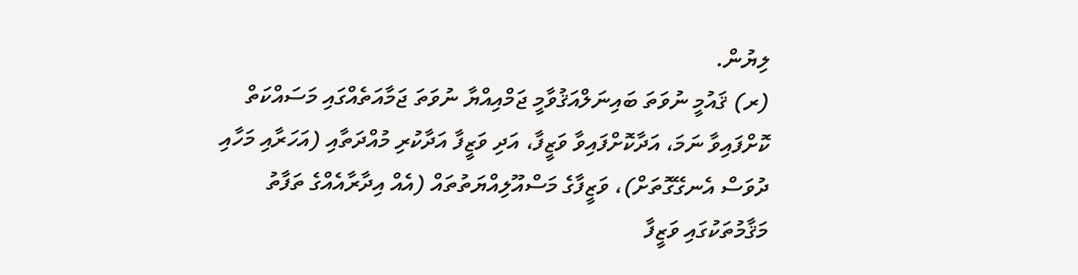ލިޔުން.
(ރ) ޤައުމީ ނުވަތަ ބައިނަލްއަޤުވާމީ ޖަމްއިއްޔާ ނުވަތަ ޖަމާއަތެއްގައި މަސައްކަތް ކޮށްފައިވާ ނަމަ، އަދާކޮށްފައިވާ ވަޒީފާ، އަދި ވަޒީފާ އަދާކުރި މުއްދަތާއި (އަހަރާއި މަހާއި ދުވަސް އެނގޭގޮތަށް)، ވަޒީފާގެ މަސްއޫލިއްޔަތުތައް (އެއް އިދާރާއެއްގެ ތަފާތު މަޤާމުތަކުގައި ވަޒީފާ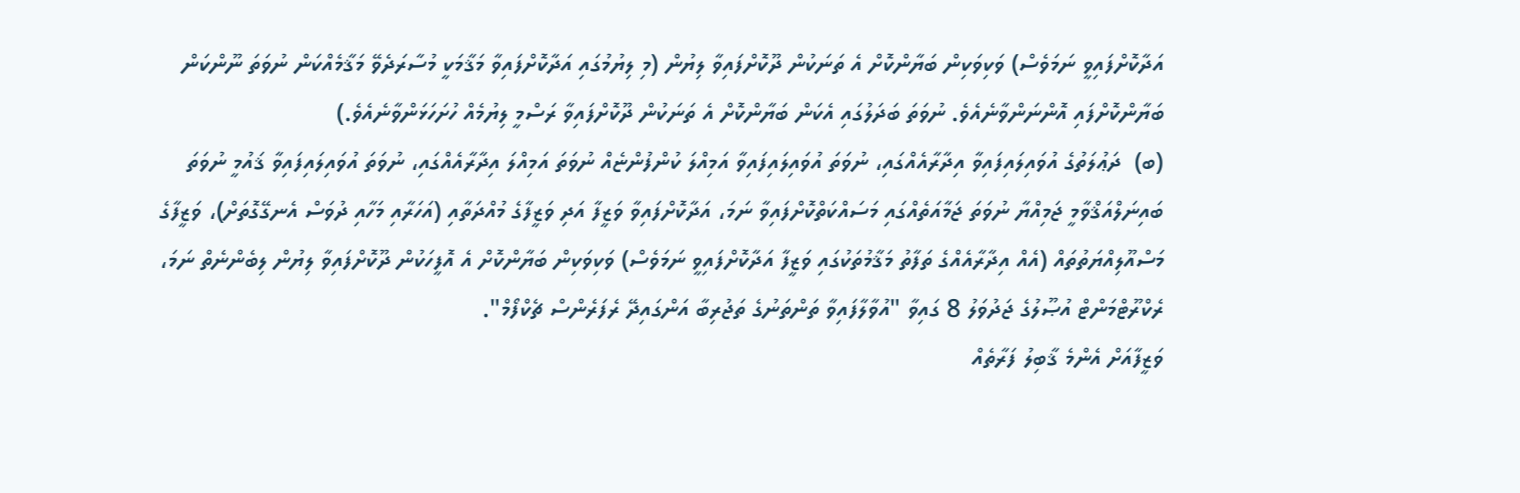އަދާކޮށްފައިވީ ނަމަވެސް) ވަކިވަކިން ބަޔާންކޮށް އެ ތަނަކުން ދޫކޮށްފައިވާ ލިޔުން (މި ލިޔުމުގައި އަދާކޮށްފައިވާ މަޤާމަކީ މުސާރަދެވޭ މަޤާމެއްކަން ނުވަތަ ނޫންކަން ބަޔާންކޮށްފައި އޮންނަންވާނެއެވެ. ނުވަތަ ބަދަލުގައި އެކަން ބަޔާންކޮށް އެ ތަނަކުން ދޫކޮށްފައިވާ ރަސްމީ ލިޔުމެއް ހުށަހަޅަންވާނެއެވެ.)
(ބ)  ދަޢުލަތުގެ އުވައިލައިފައިވާ އިދާރާއެއްގައި، ނުވަތަ އުވައިލައިފައިވާ އަމިއްލަ ކުންފުންޏެއް ނުވަތަ އަމިއްލަ އިދާރާއެއްގައި، ނުވަތަ އުވައިލައިފައިވާ ޤައުމީ ނުވަތަ ބައިނަލްއަޤްވާމީ ޖަމިއްޔާ ނުވަތަ ޖަމާއަތެއްގައި މަސައްކަތްކޮށްފައިވާ ނަމަ، އަދާކޮށްފައިވާ ވަޒީފާ އަދި ވަޒީފާގެ މުއްދަތާއި (އަހަރާއި މަހާއި ދުވަސް އެނގޭގޮތަށް)، ވަޒީފާގެ މަސްއޫލިއްޔަތުތައް (އެއް އިދާރާއެއްގެ ތަފާތު މަޤާމުތަކުގައި ވަޒީފާ އަދާކޮށްފައިވީ ނަމަވެސް) ވަކިވަކިން ބަޔާންކޮށް އެ އޮފީހަކުން ދޫކޮށްފައިވާ ލިޔުން ލިބެންނެތް ނަމަ، ރެކްރޫޓްމަންޓް އުޞޫލުގެ ޖަދުވަލު 8 ގައިވާ "އުވާލާފައިވާ ތަންތަނުގެ ތަޖުރިބާ އަންގައިދޭ ރެފަރެންސް ޗެކްފޯމް".
ވަޒީފާއަށް އެންމެ ޤާބިލު ފަރާތެއް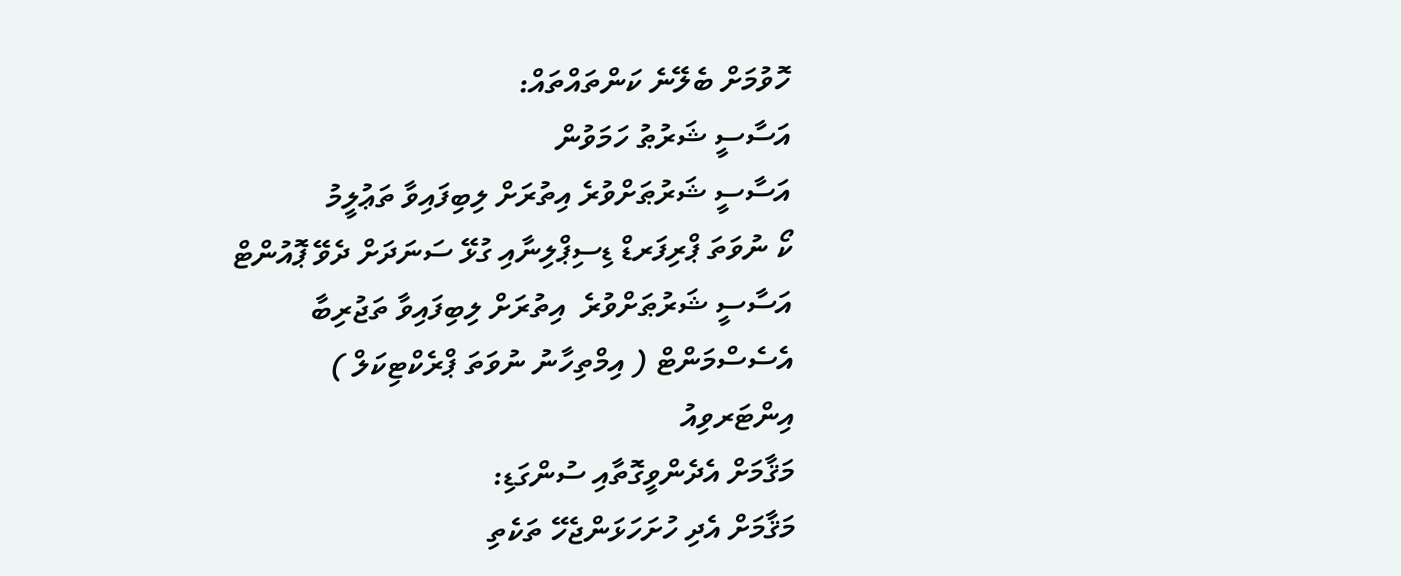ހޮވުމަށް ބެލޭނެ ކަންތައްތައް:
އަސާސީ ޝަރުޠު ހަމަވުން
އަސާސީ ޝަރުޠަށްވުރެ އިތުރަށް ލިބިފައިވާ ތަޢުލީމު
ކޯ ނުވަތަ ޕްރިފަރޑް ޑިސިޕްލިނާއި ގުޅޭ ސަނަދަށް ދެވޭ ޕޮއުންޓް
އަސާސީ ޝަރުޠަށްވުރެ  އިތުރަށް ލިބިފައިވާ ތަޖުރިބާ
އެސެސްމަންޓް ( އިމްތިހާނު ނުވަތަ ޕްރެކްޓިކަލް )
އިންޓަރވިއު
މަޤާމަށް އެދެންވީގޮތާއި ސުންގަޑި:
މަޤާމަށް އެދި ހުށަހަޅަންޖެހޭ ތަކެތި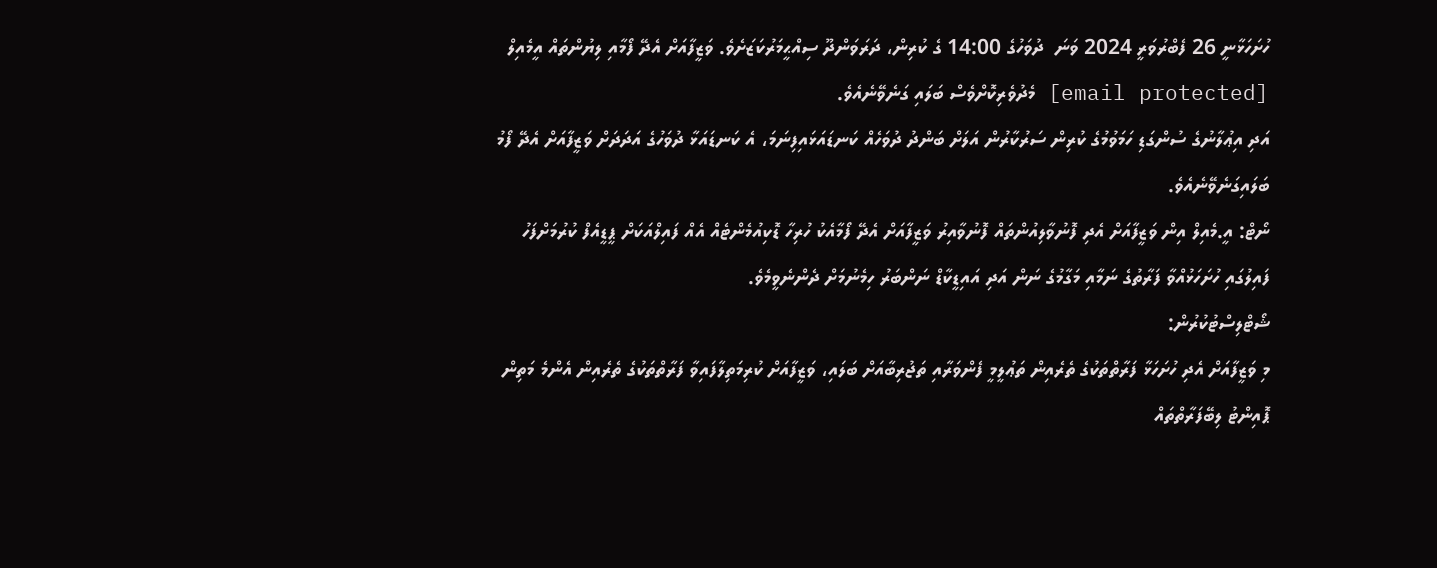ހުށަހަޅާނީ 26 ފެބްރުވަރީ 2024 ވަނަ  ދުވަހުގެ 14:00 ގެ ކުރިން، ދަރަވަންދޫ ސިއްޙީމަރުކަޒަށެވެ. ވަޒީފާއަށް އެދޭ ފޯމާއި ލިޔުންތައް އީމެއިލް [email protected] މެދުވެރިކޮށްވެސް ބަލައި ގަނެވޭނެއެވެ.
އަދި އިޢުލާނުގެ ސުންގަޑި ހަމަވުމުގެ ކުރިން ސަރުކާރުން އަލަށް ބަންދު ދުވަހެއް ކަނޑައަޅައިފިނަމަ، އެ ކަނޑައަޅާ ދުވަހުގެ އަދަދަށް ވަޒީފާއަށް އެދޭ ފޯމު ބަލައިގަނެވޭނެއެވެ.
ނޯޓް: އީ.މެއިލް އިން ވަޒީފާއަށް އެދި ފޮނުވާލިއުންތައް ފޮނުވާއިރު ވަޒީފާއަށް އެދޭ ފޯމާއެކު ހުރިހާ ޑޮކިއުމެންޓެއް އެއް ފައިލްއަކަށް ޕީޑީއެފް ކުރުމަށްފަހު ފައިލުގައި ހުށަހަޅުއްވާ ފަރާތުގެ ނަމާއި މަގާމުގެ ނަން އަދި އައިޑީކާޑް ނަންބަރު ހިމެނުމަށް ދެންނެވީމެވެ.
ޝޯޓްލިސްޓުކުރުން:
މި ވަޒީފާއަށް އެދި ހުށަހަޅާ ފަރާތްތަކުގެ ތެރެއިން ތަޢުލީމީ ފެންވަރާއި ތަޖުރިބާއަށް ބަލައި، ވަޒީފާއަށް ކުރިމަތިލާފައިވާ ފަރާތްތަކުގެ ތެރެއިން އެންމެ މަތިން ޕޮއިންޓު ލިބޭފަރާތްތައް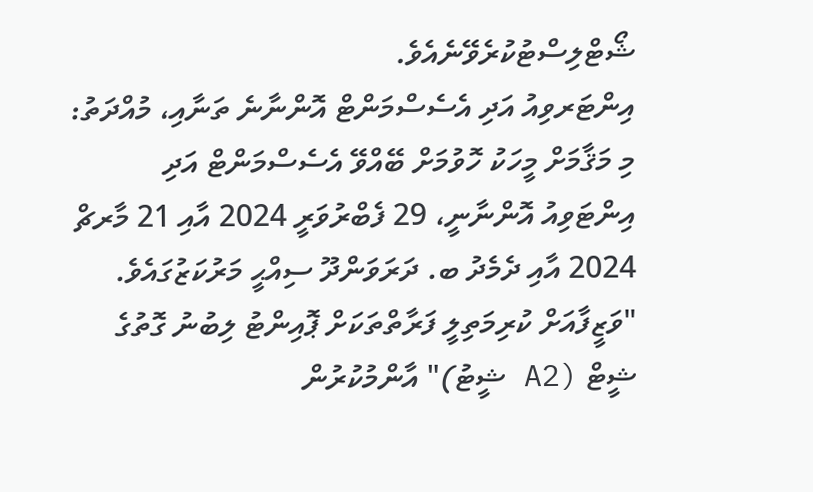ޝޯޓްލިސްޓުކުރެވޭނެއެވެ.
އިންޓަރވިއު އަދި އެސެސްމަންޓް އޮންނާނެ ތަނާއި، މުއްދަތު:
މި މަޤާމަށް މީހަކު ހޮވުމަށް ބޭއްވޭ އެސެސްމަންޓް އަދި އިންޓަވިއު އޮންނާނީ، 29 ފެބްރުވަރީ 2024 އާއި 21 މާރޗް 2024 އާއި ދެމެދު ބ. ދަރަވަންދޫ ސިއްޙީ މަރުކަޒުގައެވެ.
"ވަޒީފާއަށް ކުރިމަތިލީ ފަރާތްތަކަށް ޕޮއިންޓު ލިބުނު ގޮތުގެ ޝީޓް (A2 ޝީޓު)" އާންމުކުރުން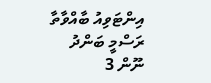އިންޓަވިއު ބާއްވާތާ ރަސްމީ ބަންދު ނޫން 3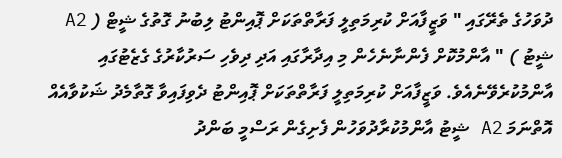ދުވަހުގެ ތެރޭގައި " ވަޒީފާއަށް ކުރިމަތިލީ ފަރާތްތަކަށް ޕޮއިންޓު ލިބުނު ގޮތުގެ ޝީޓް ( A2 ޝީޓު ) " އާންމުކޮށް ފެންނާނެހެން މި އިދާރާގައި އަދި ދިވެހި ސަރުކާރުގެ ގެޒެޓުގައި އާންމުކުރެވޭނެއެވެ. ވަޒީފާއަށް ކުރިމަތިލީ ފަރާތްތަކަށް ޕޮއިންޓު ދެވިފައިވާ ގޮތާމެދު ޝަކުވާއެއް އޮތްނަމަ A2 ޝީޓު އާންމުކުރާދުވަހުން ފެށިގެން ރަސްމީ ބަންދު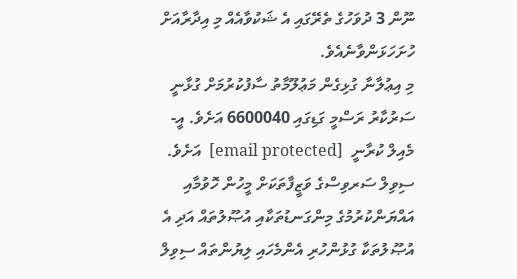ނޫން 3 ދުވަހުގެ ތެރޭގައި އެ ޝަކުވާއެއް މި އިދާރާއަށް ހުށަހަޅަންވާނެއެވެ.
މި އިޢުލާނާ ގުޅިގެން މަޢުލޫމާތު ސާފުކުރުމަށް ގުޅާނީ ސަރުކާރު ރަސްމީ ގަޑިގައި 6600040 އަށެވެ. އީ-މެއިލް ކުރާނީ  [email protected]  އަށެވެ.
ސިވިލް ސަރވިސްގެ ވަޒީފާތަކަށް މީހުން ހޮވުމާއި އައްޔަންކުރުމުގެ މިންގަނޑުތަކާއި އުޞޫލުތައް އަދި އެ އުޞޫލުތަކާ ގުޅުންހުރި އެންމެހައި ލިޔުންތައް ސިވިލް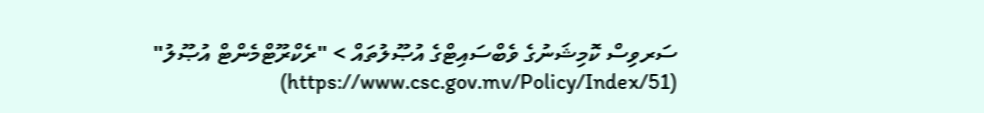ސަރވިސް ކޮމިޝަނުގެ ވެބްސައިޓްގެ އުޞޫލުތައް > "ރެކްރޫޓްމެންޓް އުޞޫލު" (https://www.csc.gov.mv/Policy/Index/51)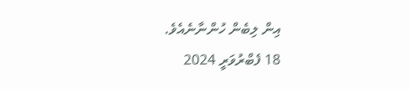އިން ލިބެން ހުންނާނެއެވެ.
18 ފެބްރުވަރީ 2024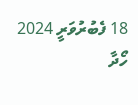18 ފެބުރުވަރީ 2024
ހޯދާ